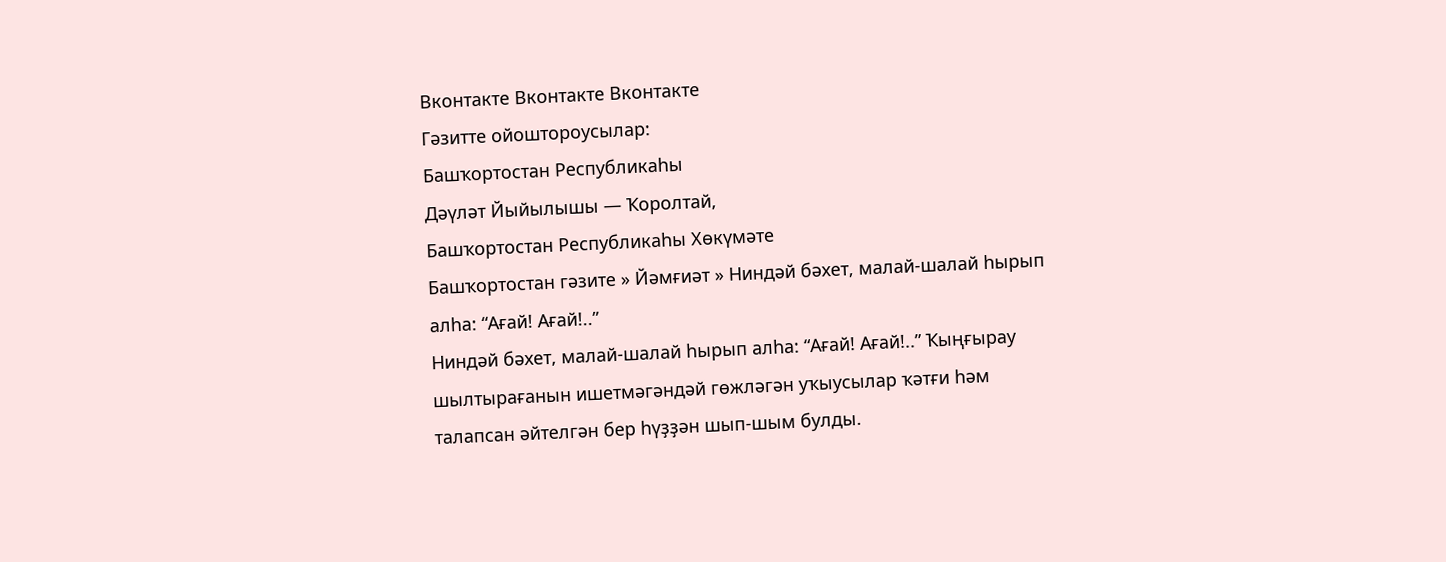Вконтакте Вконтакте Вконтакте
Гәзитте ойоштороусылар:
Башҡортостан Республикаһы
Дәүләт Йыйылышы — Ҡоролтай,
Башҡортостан Республикаһы Хөкүмәте
Башҡортостан гәзите » Йәмғиәт » Ниндәй бәхет, малай-шалай һырып алһа: “Ағай! Ағай!..”
Ниндәй бәхет, малай-шалай һырып алһа: “Ағай! Ағай!..” Ҡыңғырау шылтырағанын ишетмәгәндәй гөжләгән уҡыусылар ҡәтғи һәм талапсан әйтелгән бер һүҙҙән шып-шым булды.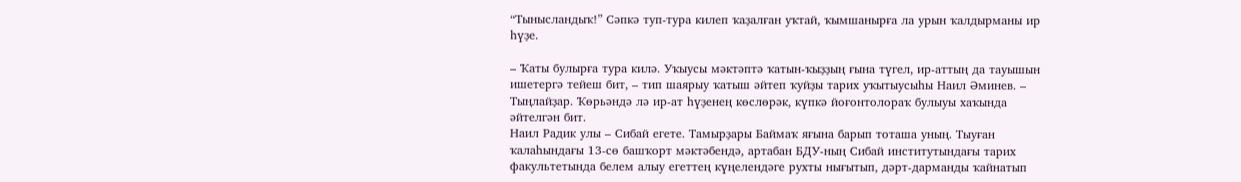“Тынысландыҡ!” Сәпкә туп-тура килеп ҡаҙалған уҡтай, ҡымшанырға ла урын ҡалдырманы ир һүҙе.

– Ҡаты булырға тура килә. Уҡыусы мәктәптә ҡатын-ҡыҙҙың ғына түгел, ир-аттың да тауышын ишетергә тейеш бит, – тип шаярыу ҡатыш әйтеп ҡуйҙы тарих уҡытыусыһы Наил Әминев. – Тыңлайҙар. Ҡөрьәндә лә ир-ат һүҙенең көслөрәк, күпкә йоғонтолораҡ булыуы хаҡында әйтелгән бит.
Наил Радик улы – Сибай егете. Тамырҙары Баймаҡ яғына барып тоташа уның. Тыуған ҡалаһындағы 13-сө башҡорт мәктәбендә, артабан БДУ-ның Сибай институтындағы тарих факультетында белем алыу егеттең күңелендәге рухты нығытып, дәрт-дарманды ҡайнатып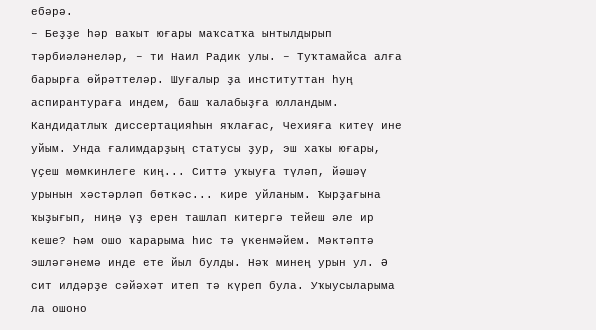ебәрә.
– Беҙҙе һәр ваҡыт юғары маҡсатҡа ынтылдырып тәрбиәләнеләр, – ти Наил Радик улы. – Туҡтамайса алға барырға өйрәттеләр. Шуғалыр ҙа институттан һуң аспирантураға индем, баш ҡалабыҙға юлландым. Кандидатлыҡ диссертацияһын яҡлағас, Чехияға китеү ине уйым. Унда ғалимдарҙың статусы ҙур, эш хаҡы юғары, үҫеш мөмкинлеге киң... Ситтә уҡыуға түләп, йәшәү урынын хәстәрләп бөткәс... кире уйланым. Ҡырҙағына ҡыҙығып, ниңә үҙ ерен ташлап китергә тейеш әле ир кеше? Һәм ошо ҡарарыма һис тә үкенмәйем. Мәктәптә эшләгәнемә инде ете йыл булды. Нәҡ минең урын ул. Ә сит илдәрҙе сәйәхәт итеп тә күреп була. Уҡыусыларыма ла ошоно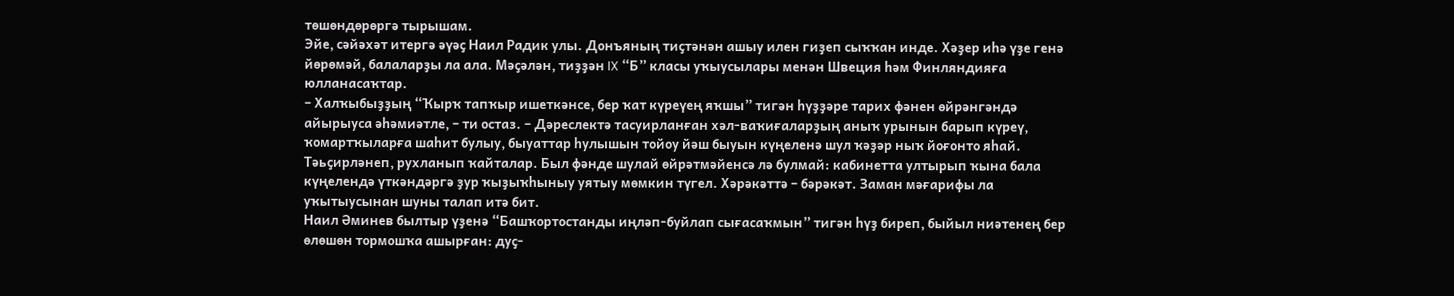төшөндөрөргә тырышам.
Эйе, сәйәхәт итергә әүәҫ Наил Радик улы. Донъяның тиҫтәнән ашыу илен гиҙеп сыҡҡан инде. Хәҙер иһә үҙе генә йөрөмәй, балаларҙы ла ала. Мәҫәлән, тиҙҙән IX “Б” класы уҡыусылары менән Швеция һәм Финляндияға юлланасаҡтар.
– Халҡыбыҙҙың “Ҡырҡ тапҡыр ишеткәнсе, бер ҡат күреүең яҡшы” тигән һүҙҙәре тарих фәнен өйрәнгәндә айырыуса әһәмиәтле, – ти остаз. – Дәреслектә тасуирланған хәл-ваҡиғаларҙың аныҡ урынын барып күреү, ҡомартҡыларға шаһит булыу, быуаттар һулышын тойоу йәш быуын күңеленә шул ҡәҙәр ныҡ йоғонто яһай. Тәьҫирләнеп, рухланып ҡайталар. Был фәнде шулай өйрәтмәйенсә лә булмай: кабинетта ултырып ҡына бала күңелендә үткәндәргә ҙур ҡыҙыҡһыныу уятыу мөмкин түгел. Хәрәкәттә – бәрәкәт. Заман мәғарифы ла уҡытыусынан шуны талап итә бит.
Наил Әминев былтыр үҙенә “Башҡортостанды иңләп-буйлап сығасаҡмын” тигән һүҙ биреп, быйыл ниәтенең бер өлөшөн тормошҡа ашырған: дуҫ-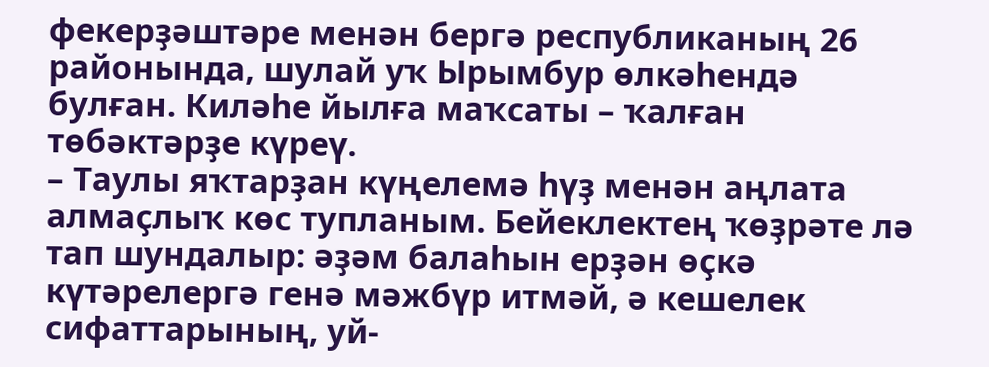фекерҙәштәре менән бергә республиканың 26 районында, шулай уҡ Ырымбур өлкәһендә булған. Киләһе йылға маҡсаты – ҡалған төбәктәрҙе күреү.
– Таулы яҡтарҙан күңелемә һүҙ менән аңлата алмаҫлыҡ көс тупланым. Бейеклектең ҡөҙрәте лә тап шундалыр: әҙәм балаһын ерҙән өҫкә күтәрелергә генә мәжбүр итмәй, ә кешелек сифаттарының, уй-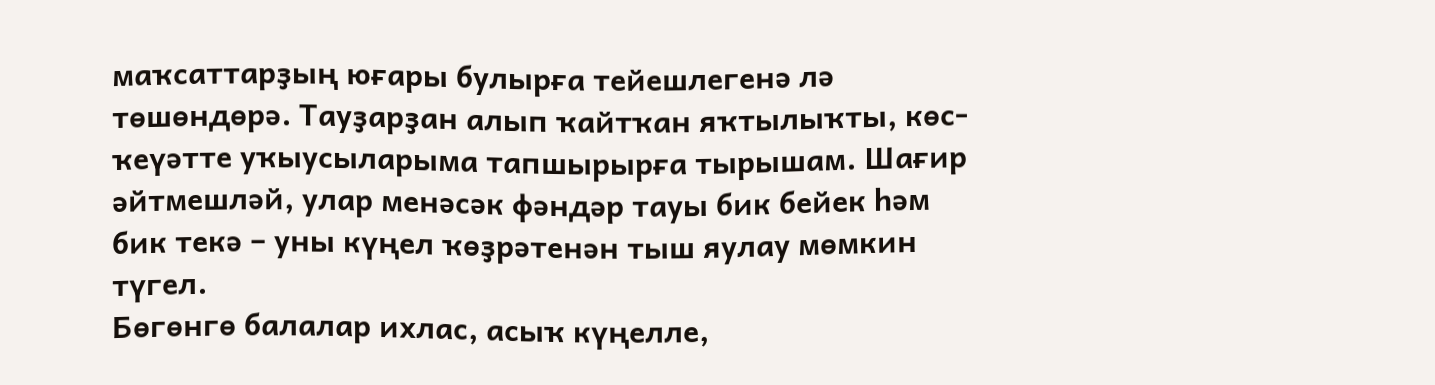маҡсаттарҙың юғары булырға тейешлегенә лә төшөндөрә. Тауҙарҙан алып ҡайтҡан яҡтылыҡты, көс-ҡеүәтте уҡыусыларыма тапшырырға тырышам. Шағир әйтмешләй, улар менәсәк фәндәр тауы бик бейек һәм бик текә – уны күңел ҡөҙрәтенән тыш яулау мөмкин түгел.
Бөгөнгө балалар ихлас, асыҡ күңелле,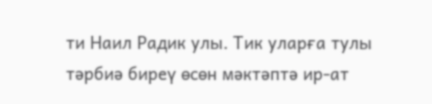ти Наил Радик улы. Тик уларға тулы тәрбиә биреү өсөн мәктәптә ир-ат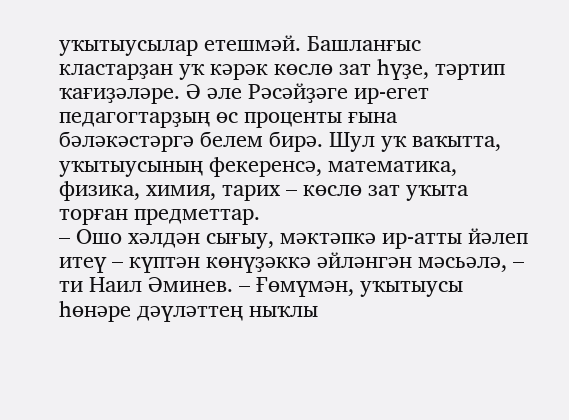уҡытыусылар етешмәй. Башланғыс кластарҙан уҡ кәрәк көслө зат һүҙе, тәртип ҡағиҙәләре. Ә әле Рәсәйҙәге ир-егет педагогтарҙың өс проценты ғына бәләкәстәргә белем бирә. Шул уҡ ваҡытта, уҡытыусының фекеренсә, математика, физика, химия, тарих – көслө зат уҡыта торған предметтар.
– Ошо хәлдән сығыу, мәктәпкә ир-атты йәлеп итеү – күптән көнүҙәккә әйләнгән мәсьәлә, – ти Наил Әминев. – Ғөмүмән, уҡытыусы һөнәре дәүләттең ныҡлы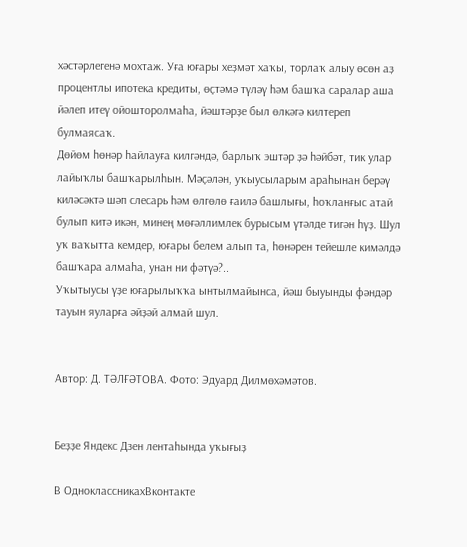хәстәрлегенә мохтаж. Уға юғары хеҙмәт хаҡы, торлаҡ алыу өсөн аҙ процентлы ипотека кредиты, өҫтәмә түләү һәм башҡа саралар аша йәлеп итеү ойошторолмаһа, йәштәрҙе был өлкәгә килтереп булмаясаҡ.
Дөйөм һөнәр һайлауға килгәндә, барлыҡ эштәр ҙә һәйбәт, тик улар лайыҡлы башҡарылһын. Мәҫәлән, уҡыусыларым араһынан берәү киләсәктә шәп слесарь һәм өлгөлө ғаилә башлығы, һоҡланғыс атай булып китә икән, минең мөғәллимлек бурысым үтәлде тигән һүҙ. Шул уҡ ваҡытта кемдер, юғары белем алып та, һөнәрен тейешле кимәлдә башҡара алмаһа, унан ни фәтүә?..
Уҡытыусы үҙе юғарылыҡҡа ынтылмайынса, йәш быуынды фәндәр тауын яуларға әйҙәй алмай шул.


Автор: Д. ТӘЛҒӘТОВА. Фото: Эдуард Дилмөхәмәтов.


Беҙҙе Яндекс Дзен лентаһында уҡығыҙ

В ОдноклассникахВконтакте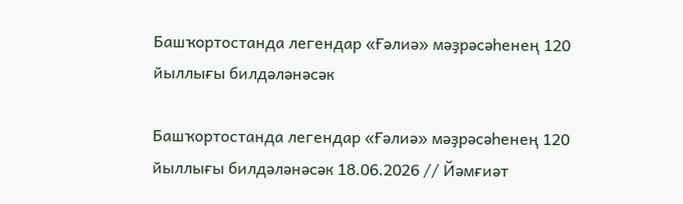Башҡортостанда легендар «Ғәлиә» мәҙрәсәһенең 120 йыллығы билдәләнәсәк

Башҡортостанда легендар «Ғәлиә» мәҙрәсәһенең 120 йыллығы билдәләнәсәк 18.06.2026 // Йәмғиәт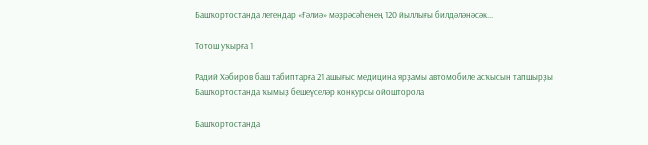Башҡортостанда легендар «Ғәлиә» мәҙрәсәһенең 120 йыллығы билдәләнәсәк...

Тотош уҡырға 1

Радий Хәбиров баш табиптарға 21 ашығыс медицина ярҙамы автомобиле асҡысын тапшырҙы
Башҡортостанда ҡымыҙ бешеүселәр конкурсы ойошторола

Башҡортостанда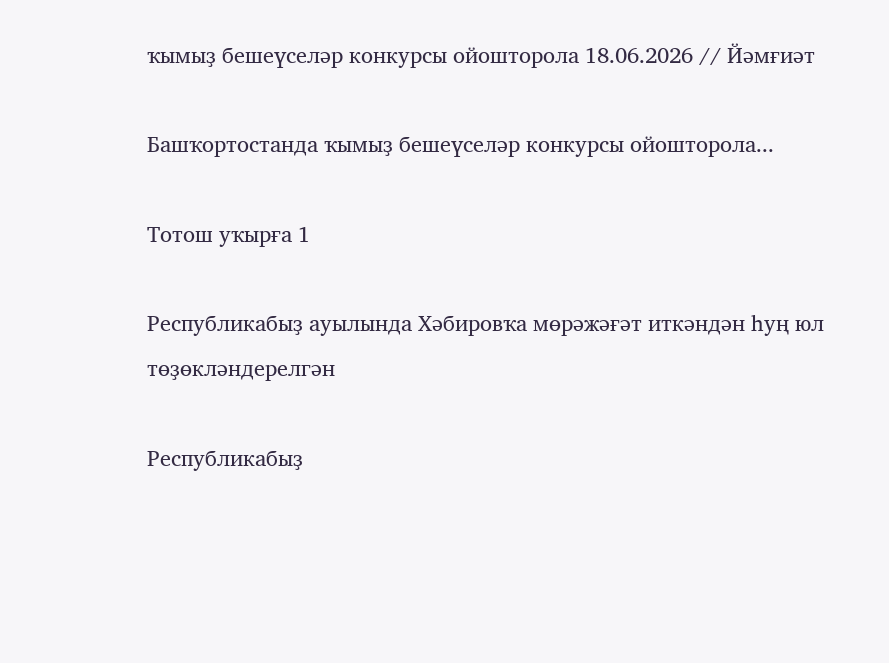ҡымыҙ бешеүселәр конкурсы ойошторола 18.06.2026 // Йәмғиәт

Башҡортостанда ҡымыҙ бешеүселәр конкурсы ойошторола...

Тотош уҡырға 1

Республикабыҙ ауылында Хәбировҡа мөрәжәғәт иткәндән һуң юл төҙөкләндерелгән

Республикабыҙ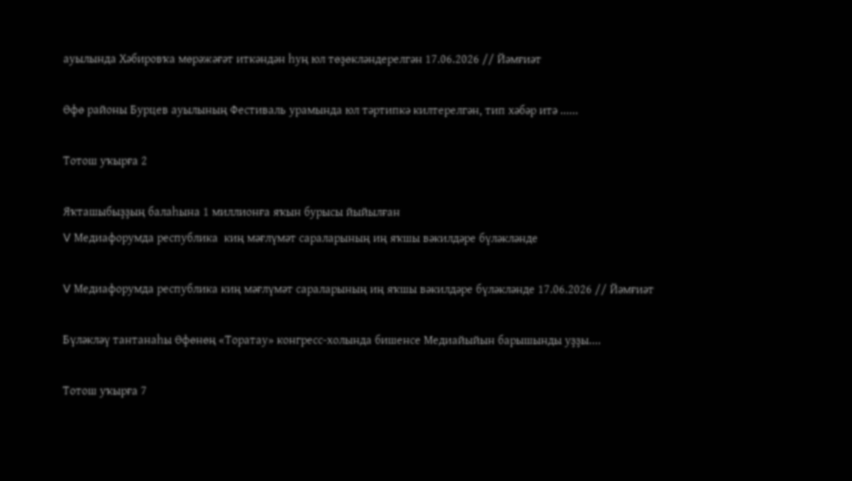ауылында Хәбировҡа мөрәжәғәт иткәндән һуң юл төҙөкләндерелгән 17.06.2026 // Йәмғиәт

Өфө районы Бурцев ауылының Фестиваль урамында юл тәртипкә килтерелгән, тип хәбәр итә ......

Тотош уҡырға 2

Яҡташыбыҙҙың балаһына 1 миллионға яҡын бурысы йыйылған
V Медиафорумда республика  киң мәғлүмәт сараларының иң яҡшы вәкилдәре бүләкләнде

V Медиафорумда республика киң мәғлүмәт сараларының иң яҡшы вәкилдәре бүләкләнде 17.06.2026 // Йәмғиәт

Бүләкләү тантанаһы Өфөнөң «Торатау» конгресс-холында бишенсе Медиайыйын барышынды уҙҙы....

Тотош уҡырға 7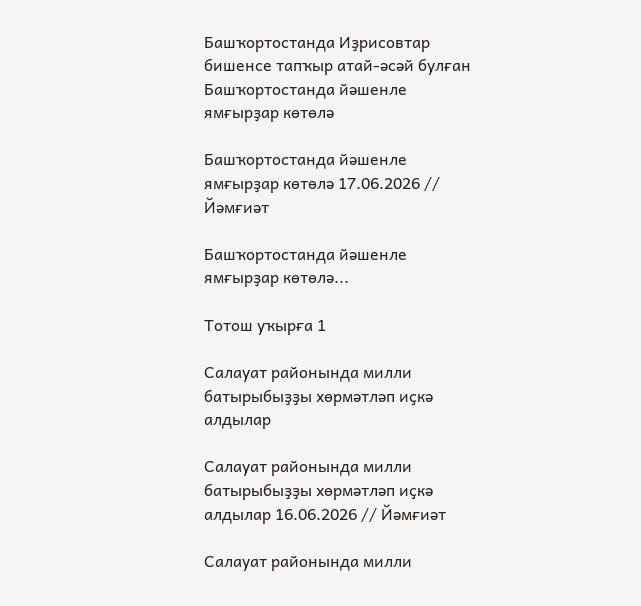Башҡортостанда Иҙрисовтар бишенсе тапҡыр атай-әсәй булған
Башҡортостанда йәшенле ямғырҙар көтөлә

Башҡортостанда йәшенле ямғырҙар көтөлә 17.06.2026 // Йәмғиәт

Башҡортостанда йәшенле ямғырҙар көтөлә...

Тотош уҡырға 1

Салауат районында милли батырыбыҙҙы хөрмәтләп иҫкә алдылар

Салауат районында милли батырыбыҙҙы хөрмәтләп иҫкә алдылар 16.06.2026 // Йәмғиәт

Салауат районында милли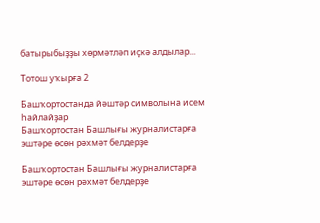батырыбыҙҙы хөрмәтләп иҫкә алдылар...

Тотош уҡырға 2

Башҡортостанда йәштәр символына исем һайлайҙар
Башҡортостан Башлығы журналистарға эштәре өсөн рәхмәт белдерҙе

Башҡортостан Башлығы журналистарға эштәре өсөн рәхмәт белдерҙе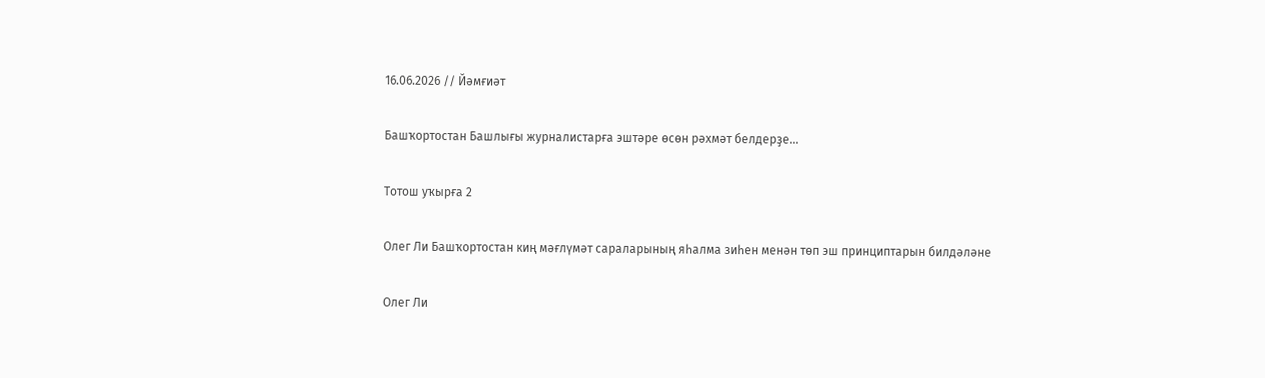16.06.2026 // Йәмғиәт

Башҡортостан Башлығы журналистарға эштәре өсөн рәхмәт белдерҙе...

Тотош уҡырға 2

Олег Ли Башҡортостан киң мәғлүмәт сараларының яһалма зиһен менән төп эш принциптарын билдәләне

Олег Ли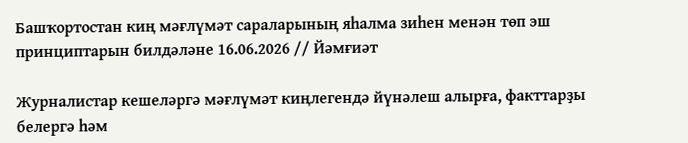Башҡортостан киң мәғлүмәт сараларының яһалма зиһен менән төп эш принциптарын билдәләне 16.06.2026 // Йәмғиәт

Журналистар кешеләргә мәғлүмәт киңлегендә йүнәлеш алырға, факттарҙы белергә һәм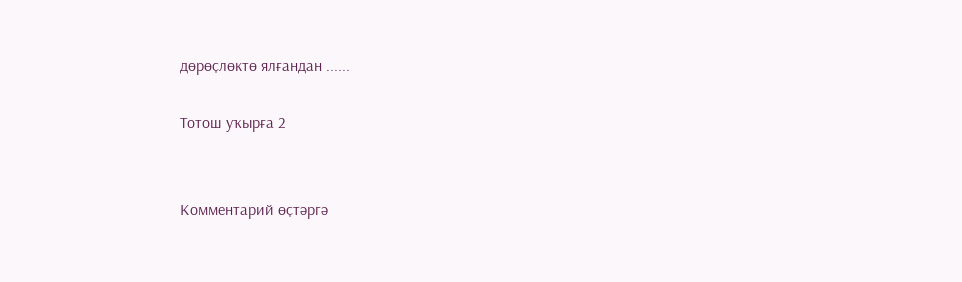дөрөҫлөктө ялғандан ......

Тотош уҡырға 2


Комментарий өҫтәргә